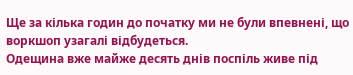Ще за кілька годин до початку ми не були впевнені, що воркшоп узагалі відбудеться.
Одещина вже майже десять днів поспіль живе під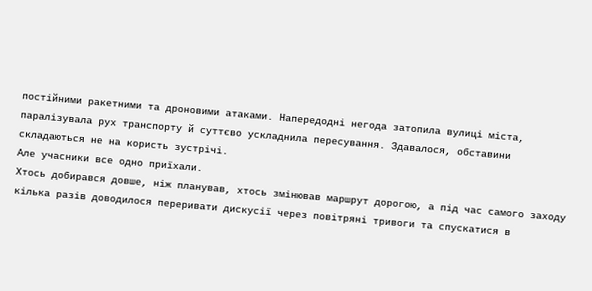постійними ракетними та дроновими атаками. Напередодні негода затопила вулиці міста, паралізувала рух транспорту й суттєво ускладнила пересування. Здавалося, обставини складаються не на користь зустрічі.
Але учасники все одно приїхали.
Хтось добирався довше, ніж планував, хтось змінював маршрут дорогою, а під час самого заходу кілька разів доводилося переривати дискусії через повітряні тривоги та спускатися в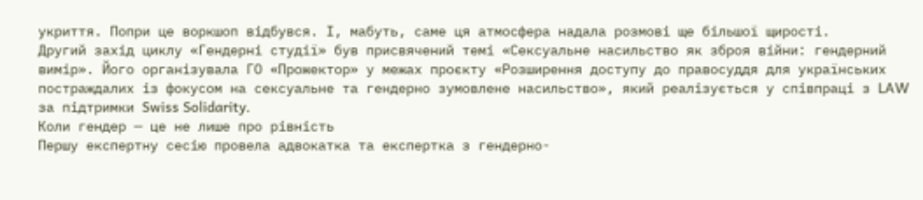укриття. Попри це воркшоп відбувся. І, мабуть, саме ця атмосфера надала розмові ще більшої щирості.
Другий захід циклу «Гендерні студії» був присвячений темі «Сексуальне насильство як зброя війни: гендерний вимір». Його організувала ГО «Прожектор» у межах проєкту «Розширення доступу до правосуддя для українських постраждалих із фокусом на сексуальне та гендерно зумовлене насильство», який реалізується у співпраці з LAW за підтримки Swiss Solidarity.
Коли гендер — це не лише про рівність
Першу експертну сесію провела адвокатка та експертка з гендерно-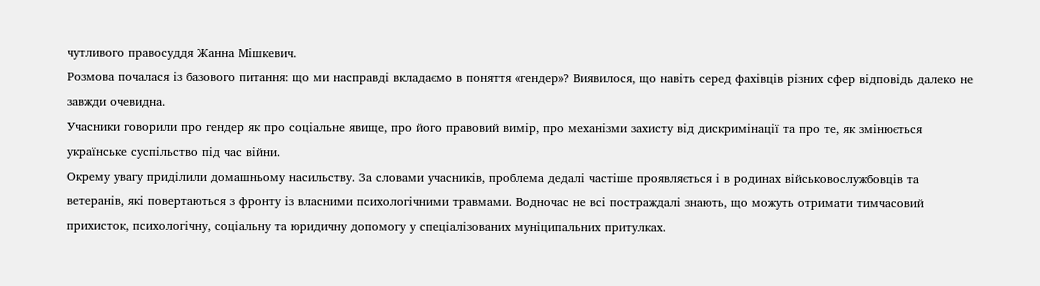чутливого правосуддя Жанна Мішкевич.
Розмова почалася із базового питання: що ми насправді вкладаємо в поняття «гендер»? Виявилося, що навіть серед фахівців різних сфер відповідь далеко не завжди очевидна.
Учасники говорили про гендер як про соціальне явище, про його правовий вимір, про механізми захисту від дискримінації та про те, як змінюється українське суспільство під час війни.
Окрему увагу приділили домашньому насильству. За словами учасників, проблема дедалі частіше проявляється і в родинах військовослужбовців та ветеранів, які повертаються з фронту із власними психологічними травмами. Водночас не всі постраждалі знають, що можуть отримати тимчасовий прихисток, психологічну, соціальну та юридичну допомогу у спеціалізованих муніципальних притулках.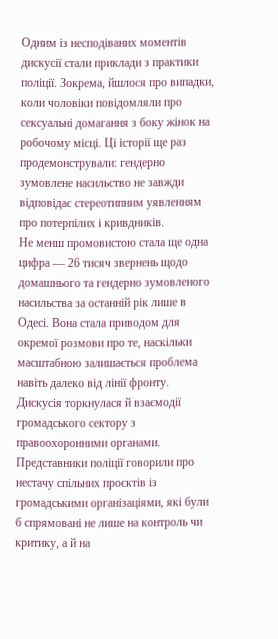Одним із несподіваних моментів дискусії стали приклади з практики поліції. Зокрема, йшлося про випадки, коли чоловіки повідомляли про сексуальні домагання з боку жінок на робочому місці. Ці історії ще раз продемонстрували: гендерно зумовлене насильство не завжди відповідає стереотипним уявленням про потерпілих і кривдників.
Не менш промовистою стала ще одна цифра — 26 тисяч звернень щодо домашнього та гендерно зумовленого насильства за останній рік лише в Одесі. Вона стала приводом для окремої розмови про те, наскільки масштабною залишається проблема навіть далеко від лінії фронту.
Дискусія торкнулася й взаємодії громадського сектору з правоохоронними органами. Представники поліції говорили про нестачу спільних проєктів із громадськими організаціями, які були б спрямовані не лише на контроль чи критику, а й на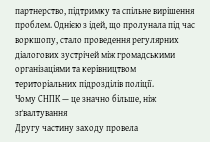партнерство, підтримку та спільне вирішення проблем. Однією з ідей, що пролунала під час воркшопу, стало проведення регулярних діалогових зустрічей між громадськими організаціями та керівництвом територіальних підрозділів поліції.
Чому СНПК — це значно більше, ніж зґвалтування
Другу частину заходу провела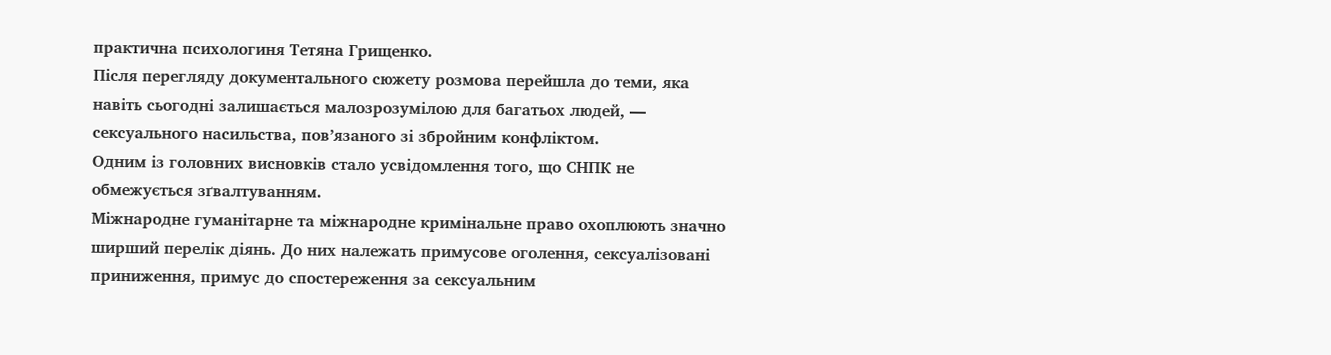практична психологиня Тетяна Грищенко.
Після перегляду документального сюжету розмова перейшла до теми, яка навіть сьогодні залишається малозрозумілою для багатьох людей, — сексуального насильства, пов’язаного зі збройним конфліктом.
Одним із головних висновків стало усвідомлення того, що СНПК не обмежується зґвалтуванням.
Міжнародне гуманітарне та міжнародне кримінальне право охоплюють значно ширший перелік діянь. До них належать примусове оголення, сексуалізовані приниження, примус до спостереження за сексуальним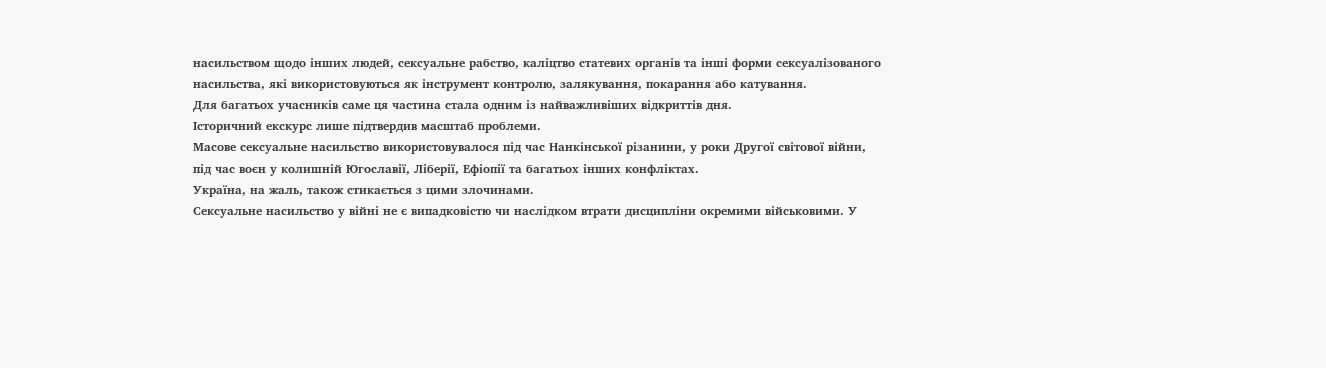насильством щодо інших людей, сексуальне рабство, каліцтво статевих органів та інші форми сексуалізованого насильства, які використовуються як інструмент контролю, залякування, покарання або катування.
Для багатьох учасників саме ця частина стала одним із найважливіших відкриттів дня.
Історичний екскурс лише підтвердив масштаб проблеми.
Масове сексуальне насильство використовувалося під час Нанкінської різанини, у роки Другої світової війни, під час воєн у колишній Югославії, Ліберії, Ефіопії та багатьох інших конфліктах.
Україна, на жаль, також стикається з цими злочинами.
Сексуальне насильство у війні не є випадковістю чи наслідком втрати дисципліни окремими військовими. У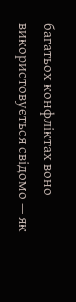багатьох конфліктах воно використовується свідомо — як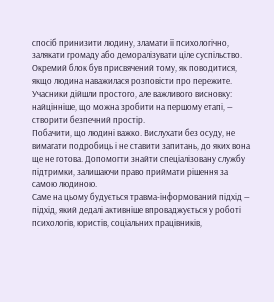спосіб принизити людину, зламати її психологічно, залякати громаду або деморалізувати ціле суспільство.
Окремий блок був присвячений тому, як поводитися, якщо людина наважилася розповісти про пережите.
Учасники дійшли простого, але важливого висновку: найцінніше, що можна зробити на першому етапі, — створити безпечний простір.
Побачити, що людині важко. Вислухати без осуду, не вимагати подробиць і не ставити запитань, до яких вона ще не готова. Допомогти знайти спеціалізовану службу підтримки, залишаючи право приймати рішення за самою людиною.
Саме на цьому будується травма-інформований підхід — підхід, який дедалі активніше впроваджується у роботі психологів, юристів, соціальних працівників,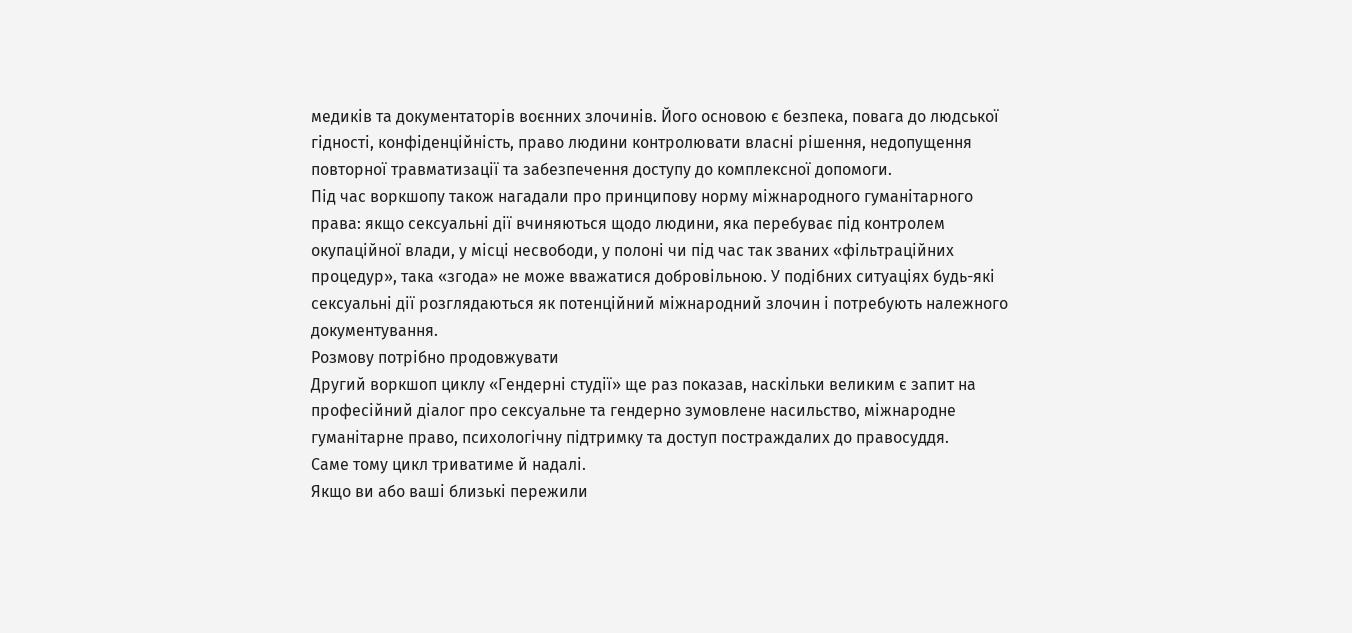медиків та документаторів воєнних злочинів. Його основою є безпека, повага до людської гідності, конфіденційність, право людини контролювати власні рішення, недопущення повторної травматизації та забезпечення доступу до комплексної допомоги.
Під час воркшопу також нагадали про принципову норму міжнародного гуманітарного права: якщо сексуальні дії вчиняються щодо людини, яка перебуває під контролем окупаційної влади, у місці несвободи, у полоні чи під час так званих «фільтраційних процедур», така «згода» не може вважатися добровільною. У подібних ситуаціях будь-які сексуальні дії розглядаються як потенційний міжнародний злочин і потребують належного документування.
Розмову потрібно продовжувати
Другий воркшоп циклу «Гендерні студії» ще раз показав, наскільки великим є запит на професійний діалог про сексуальне та гендерно зумовлене насильство, міжнародне гуманітарне право, психологічну підтримку та доступ постраждалих до правосуддя.
Саме тому цикл триватиме й надалі.
Якщо ви або ваші близькі пережили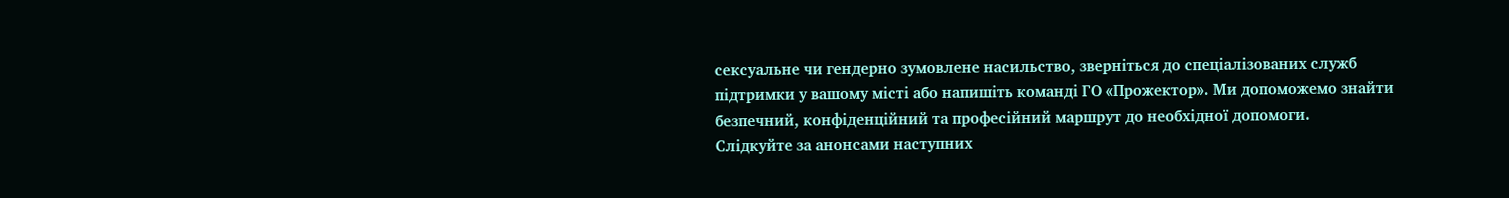сексуальне чи гендерно зумовлене насильство, зверніться до спеціалізованих служб підтримки у вашому місті або напишіть команді ГО «Прожектор». Ми допоможемо знайти безпечний, конфіденційний та професійний маршрут до необхідної допомоги.
Слідкуйте за анонсами наступних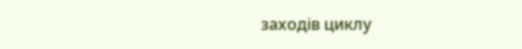заходів циклу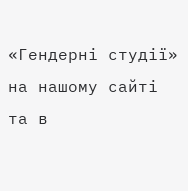«Гендерні студії» на нашому сайті та в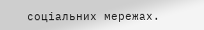соціальних мережах.